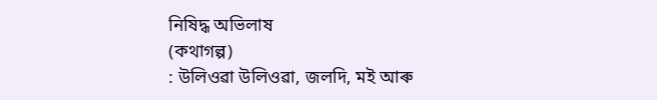নিষিদ্ধ অভিলাষ
(কথাগল্প)
: উলিওৱা উলিওৱা, জলদি, মই আৰু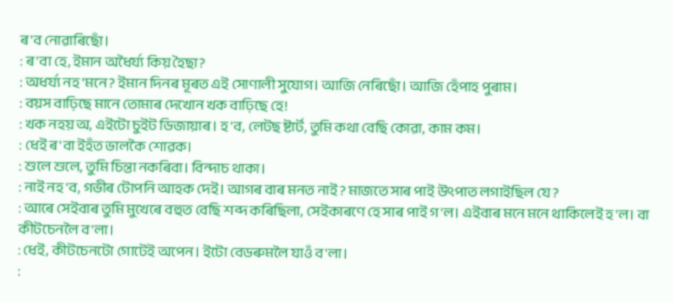ৰ'ব নোৱাৰিছোঁ।
: ৰ'বা হে, ইমান অধৈৰ্য্য কিয় হৈছা?
: অধৰ্য্য নহ'মনে? ইমান দিনৰ মূৰত এই সোণালী সুযোগ। আজি নেৰিছোঁ। আজি হেঁপাহ পুৰাম।
: বয়স বাঢ়িছে মানে তোমাৰ দেখোন খক বাঢ়িছে হে!
: খক নহয় অ, এইটো চুইট ডিজায়াৰ। হ'ব, লেটছ ষ্টাৰ্ট, তুমি কথা বেছি কোৱা, কাম কম।
: ধেই ৰ'বা ইহঁত ভালকৈ শোৱক।
: শুলে শুলে, তুমি চিন্তা নকৰিবা। বিন্দাচ থাকা।
: নাই নহ'ব, গভীৰ টোপনি আহক দেই। আগৰ বাৰ মনত নাই? মাজতে সাৰ পাই উৎপাত লগাইছিল যে?
: আৰে সেইবাৰ তুমি মুখেৰে বহুত বেছি শব্দ কৰিছিলা, সেইকাৰণে হে সাৰ পাই গ'ল। এইবাৰ মনে মনে থাকিলেই হ'ল। বা কীটচেনলৈ ব'লা।
: ধেই, কীটচেনটো গোটেই অপেন। ইটো বেডৰুমলৈ যাওঁ ব'লা।
: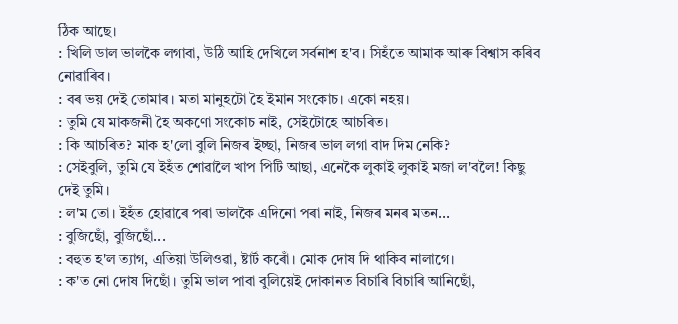ঠিক আছে।
: খিলি ডাল ভালকৈ লগাবা, উঠি আহি দেখিলে সৰ্বনাশ হ'ব। সিহঁতে আমাক আৰু বিশ্বাস কৰিব নোৱাৰিব।
: বৰ ভয় দেই তোমাৰ। মতা মানুহটো হৈ ইমান সংকোচ। একো নহয়।
: তুমি যে মাকজনী হৈ অকণো সংকোচ নাই, সেইটোহে আচৰিত।
: কি আচৰিত? মাক হ'লো বুলি নিজৰ ইচ্ছা, নিজৰ ভাল লগা বাদ দিম নেকি?
: সেইবুলি, তুমি যে ইহঁত শোৱালৈ খাপ পিটি আছা, এনেকৈ লুকাই লুকাই মজা ল'বলৈ! কিছু দেই তুমি।
: ল'ম তো। ইহঁত হোৱাৰে পৰা ভালকৈ এদিনো পৰা নাই, নিজৰ মনৰ মতন...
: বুজিছোঁ, বুজিছোঁ...
: বহুত হ'ল ত্যাগ, এতিয়া উলিওৱা, ষ্টাৰ্ট কৰোঁ। মোক দোষ দি থাকিব নালাগে।
: ক'ত নো দোষ দিছোঁ। তুমি ভাল পাবা বুলিয়েই দোকানত বিচাৰি বিচাৰি আনিছোঁ,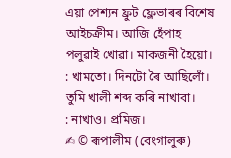এয়া পেশ্যন ফ্ৰুট ফ্লেভাৰৰ বিশেষ আইচক্ৰীম। আজি হেঁপাহ পলুৱাই খোৱা। মাকজনী হৈয়ো।
: খামতো। দিনটো ৰৈ আছিলোঁ। তুমি খালী শব্দ কৰি নাখাবা।
: নাখাও। প্ৰমিজ।
✍ © ৰূপালীম (বেংগালুৰু)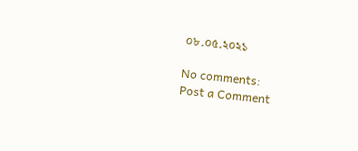০৮.০৫.২০২১

No comments:
Post a Comment